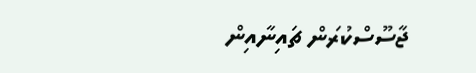ޖާސޫސްކުރަން ޗައިނާއިން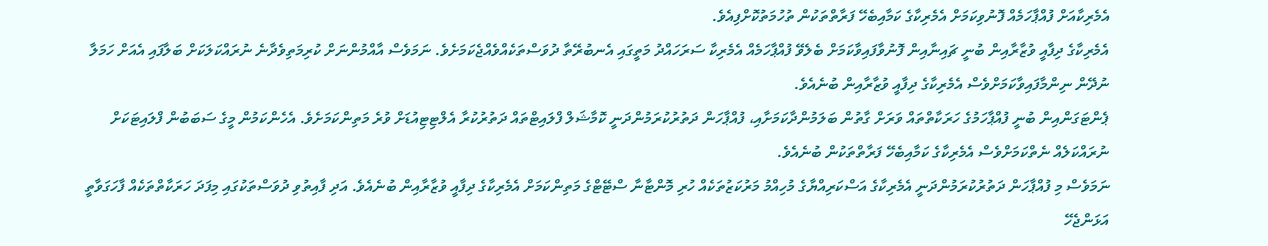އެމެރިކާއަށް ފުއްޕާހަމެއް ފޮނުވިކަމަށް އެމެރިކާގެ ކަމާއިބެހޭ ފަރާތްތަކުން ތުހުމަތުކޮށްފިއެވެ.
އެމެރިކާގެ ދިފާއީ ވުޒާރާއިން ބުނީ ޗައިނާއިން ފޮނުވާފައިވާކަމަށް ބެލެވޭ ފުއްޕާހަމެއް އެމެރިކާ ސަރަހައްދު މަތީގައި އެނބުރޭތާ ދުވަސްތަކެއްވެއްޖެކަމަށެވެ. ނަމަވެސް އާއްމުންނަށް ކުރިމަތިވެދާނެ ނުރައްކަލަކަށް ބަލާފައި އެއަށް ހަމަލާ ނުދޭން ނިންމާފައިވާކަމަށްވެސް އެމެރިކާގެ ދިފާއީ ވުޒާރާއިން ބުނެއެވެ.
ޕެންޓަގަންއިން ބުނީ ފުއްޕާހަމުގެ ހަރަކާތްތައް ވަރަށް ގާތުން ބަލަމުންދާކަމަށާއި، ފުއްޕާހަން ދަތުރުކުރަމުންދަނީ ކޮމާޝަލް ފްލައިޓްތައް ދަތުރުކުރާ އެލްޓިޓިއުޑަށް ވުރެ މަތިންކަމަށެވެ. އެހެންކަމުން މީގެ ސަބަބުން ފްލައިޓަކަށް ނުރައްކަލެއް ނެތްކަމަށްވެސް އެމެރިކާގެ ކަމާއިބެހޭ ފަރާތްތަކުން ބުނެއެވެ.
ނަމަވެސް މި ފުއްޕާހަން ދަތުރުކުރަމުންދަނީ އެމެރިކާގެ އަސްކަރިއްޔާގެ މުހިއްމު މަރުކަޒުތަކެއް ހުރި މޮންޓާނާ ސްޓޭޓްގެ މަތިންކަމަށް އެމެރިކާގެ ދިފާއީ ވުޒާރާއިން ބުނެއެވެ. އަދި ފާއިތުވި ދުވަސްތަކުގައި މިފަދަ ހަރަކާތްތަކެއް ފާހަގަވާތީ އަޅަންޖެހޭ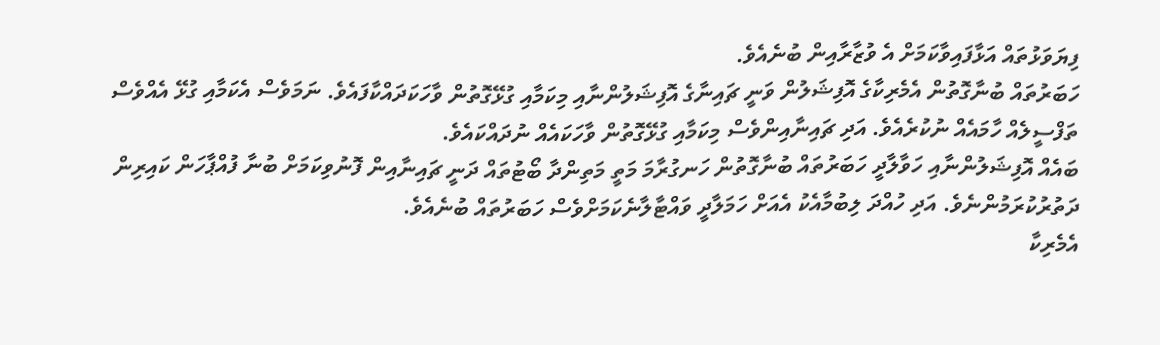ފިޔަވަޅުތައް އަޅާފައިވާކަމަށް އެ ވުޒާރާއިން ބުނެއެވެ.
ހަބަރުތައް ބުނާގޮތުން އެމެރިކާގެ އޮފިޝަލުން ވަނީ ޗައިނާގެ އޮފިޝަލުންނާއި މިކަމާއި ގުޅޭގޮތުން ވާހަކަދައްކާފައެވެ. ނަމަވެސް އެކަމާއި ގުޅޭ އެއްވެސް ތަފްސީލެއް ހާމައެއް ނުކުރެއެވެ. އަދި ޗައިނާއިންވެސް މިކަމާއި ގުޅޭގޮތުން ވާހަކައެއް ނުދައްކައެވެ.
ބައެއް އޮފިޝަލުންނާއި ހަވާލާދީ ހަބަރުތައް ބުނާގޮތުން ހަނގުރާމަ މަތީ މަތިންދާ ބޯޓުތައް ދަނީ ޗައިނާއިން ފޮނުވިކަމަށް ބުނާ ފުއްޕާހަން ކައިރިން ދަތުރުކުރަމުންނެވެ. އަދި ހުއްދަ ލިބުމާއެކު އެއަށް ހަމަލާދީ ވައްޓާލާނެކަމަށްވެސް ހަބަރުތައް ބުނެއެވެ.
އެމެރިކާ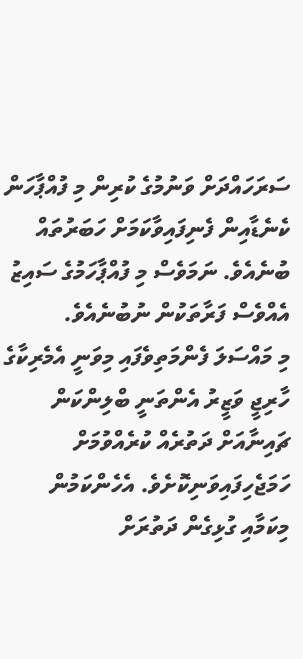ސަރަހައްދަށް ވަނުމުގެ ކުރިން މި ފުއްޕާހަން ކެނެޑާއިން ފެނިފައިވާކަމަށް ހަބަރުތައް ބުނެއެވެ. ނަމަވެސް މި ފުއްޕާހަމުގެ ސައިޒު އެއްވެސް ފަރާތަކުން ނުބުނެއެވެ.
މި މައްސަލަ ފެންމަތިވެފައި މިވަނީ އެމެރިކާގެ ހާރިޖީ ވަޒީރު އެންތަނީ ބްލިންކަން ޗައިނާއަށް ދަތުރެއް ކުރެއްވުމަށް ހަމަޖެހިފައިވަނިކޮށެވެ. އެހެންކަމުން މިކަމާއި ގުޅިގެން ދަތުރަށް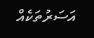އަސަރުތަކެއް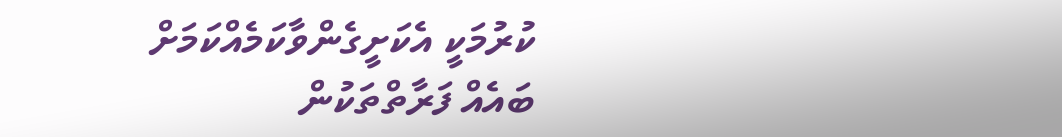ކުރުމަކީ އެކަށީގެންވާކަމެއްކަމަށް ބައެއް ފަރާތްތަކުން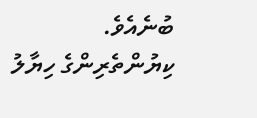ބުނެއެވެ.
ކިޔުންތެރިންގެ ހިޔާލު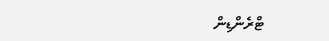ޓްރެންޑިން